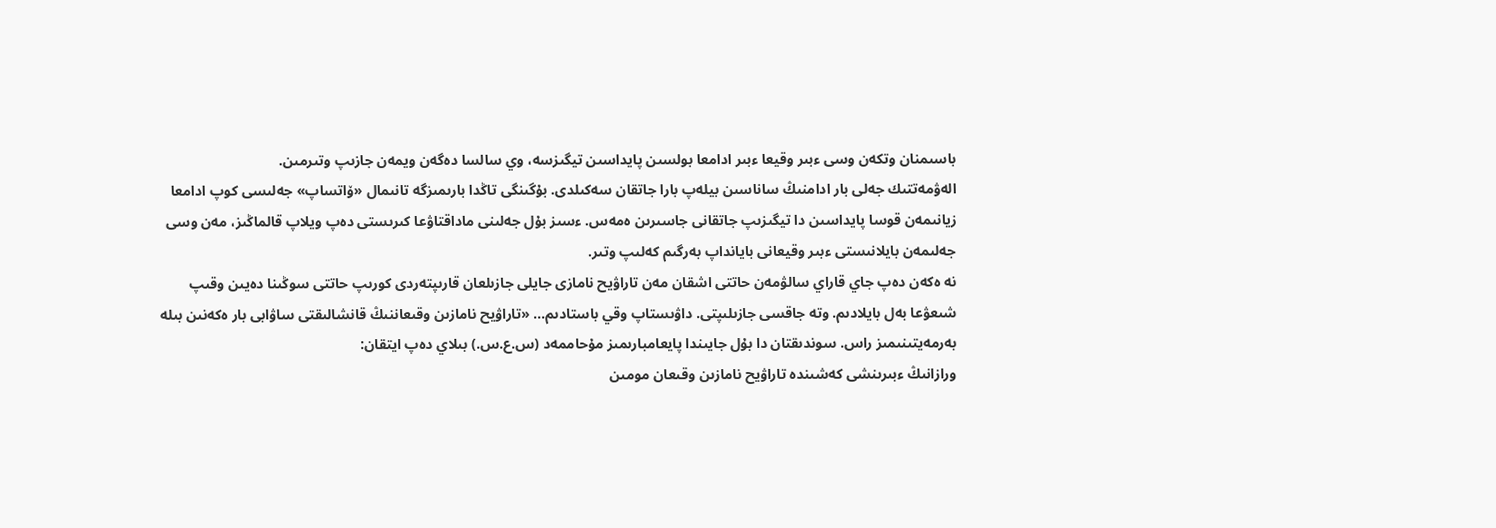باسىمنان وتكەن وسى ءبىر وقيعا ءبىر ادامعا بولسىن پايداسىن تيگىزسە، وي سالسا دەگەن ويمەن جازىپ وتىرمىن.
الەۋمەتتىك جەلى بار ادامنىڭ ساناسىن بيلەپ بارا جاتقان سەكىلدى. بۇگىنگى تاڭدا بارىمىزگە تانىمال «ۆاتساپ» جەلىسى كوپ ادامعا زيانىمەن قوسا پايداسىن دا تيگىزىپ جاتقانى جاسىرىن ەمەس. ءسىز بۇل جەلىنى ماداقتاۋعا كىرىستى دەپ ويلاپ قالماڭىز، مەن وسى جەلىمەن بايلانىستى ءبىر وقيعانى بايانداپ بەرگىم كەلىپ وتىر.
نە ەكەن دەپ جاي قاراي سالۋمەن حاتتى اشقان مەن تاراۋيح نامازى جايلى جازىلعان قارىپتەردى كورىپ حاتتى سوڭىنا دەيىن وقىپ شىعۋعا بەل بايلادىم. وتە جاقسى جازىلىپتى. داۋىستاپ وقي باستادىم... «تاراۋيح نامازىن وقىعاننىڭ قانشالىقتى ساۋابى بار ەكەنىن بىلە بەرمەيتىنىمىز راس. سوندىقتان دا بۇل جايىندا پايعامبارىمىز مۇحاممەد (س.ع.س.) بىلاي دەپ ايتقان:
ورازانىڭ ءبىرىنشى كەشىندە تاراۋيح نامازىن وقىعان مومىن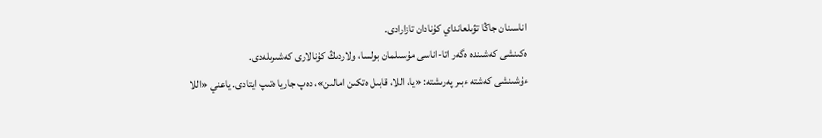اناسىنان جاڭا تۋىلعانداي كۇنادان تازارادى.
ەكىنشى كەشىندە ەگەر اتا-اناسى مۇسىلمان بولسا، ولاردىڭ كۇنالارى كەشىرىلەدى.
ءۇشىنشى كەشتە ءبىر پەرىشتە: «يا، اللا، قابىل ەتكىن امالىن»، دەپ جاريا ەتىپ ايتادى. ياعني «اللا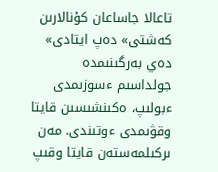تاعالا جاساعان كۇنالارىن كەشتى» دەپ ايتادى» دەي بەرگىنىمدە جولداسىم ءسوزىمدى ءبولىپ، ەكىنشىسىن قايتا وقۋىمدى ءوتىندى. مەن ىركىلمەستەن قايتا وقىپ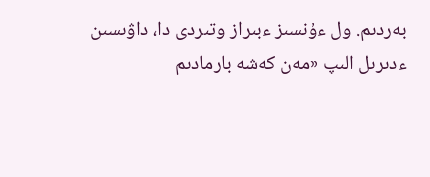بەردىم. ول ءۇنسىز ءبىراز وتىردى دا، داۋىسىن ءدىرىل الىپ «مەن كەشە بارمادىم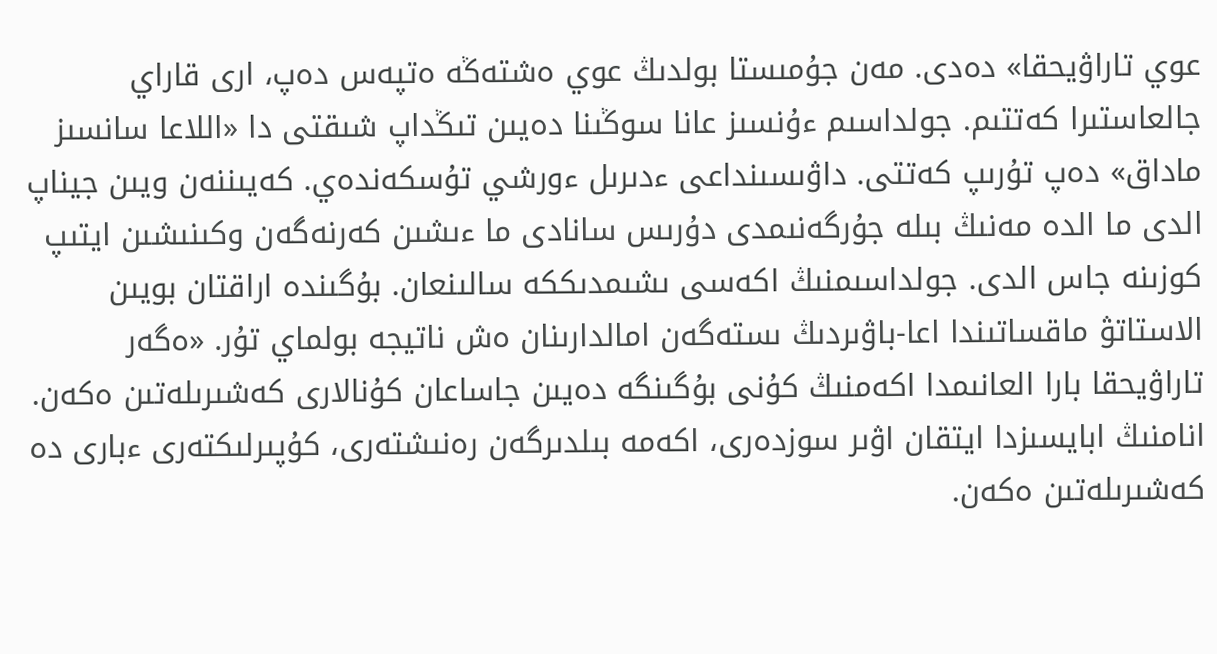عوي تاراۋيحقا» دەدى. مەن جۇمىستا بولدىڭ عوي ەشتەڭە ەتپەس دەپ، ارى قاراي جالعاستىرا كەتتىم. جولداسىم ءۇنسىز عانا سوڭىنا دەيىن تىڭداپ شىقتى دا «اللاعا سانسىز ماداق» دەپ تۇرىپ كەتتى. داۋىسىنداعى ءدىرىل ءورشي تۇسكەندەي. كەيىننەن ويىن جيناپ الدى ما الدە مەنىڭ بىلە جۇرگەنىمدى دۇرىس سانادى ما ءىشىن كەرنەگەن وكىنىشىن ايتىپ كوزىنە جاس الدى. جولداسىمنىڭ اكەسى ىشىمدىككە سالىنعان. بۇگىندە اراقتان بويىن الاستاتۋ ماقساتىندا اعا-باۋىردىڭ ىستەگەن امالدارىنان ەش ناتيجە بولماي تۇر. «ەگەر تاراۋيحقا بارا العانىمدا اكەمنىڭ كۇنى بۇگىنگە دەيىن جاساعان كۇنالارى كەشىرىلەتىن ەكەن. انامنىڭ ابايسىزدا ايتقان اۋىر سوزدەرى، اكەمە بىلدىرگەن رەنىشتەرى، كۇپىرلىكتەرى ءبارى دە كەشىرىلەتىن ەكەن.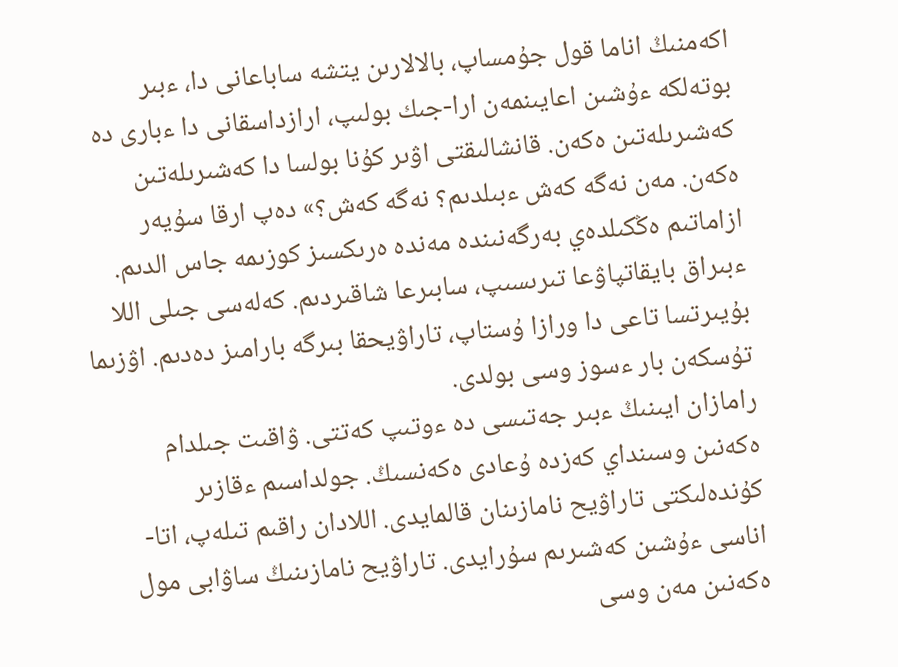اكەمنىڭ اناما قول جۇمساپ، بالالارىن يتشە ساباعانى دا، ءبىر بوتەلكە ءۇشىن اعايىنمەن ارا-جىك بولىپ، ارازداسقانى دا ءبارى دە كەشىرىلەتىن ەكەن. قانشالىقتى اۋىر كۇنا بولسا دا كەشىرىلەتىن ەكەن. مەن نەگە كەش ءبىلدىم؟ نەگە كەش؟» دەپ ارقا سۇيەر ازاماتىم ەڭكىلدەي بەرگەنىندە مەندە ەرىكسىز كوزىمە جاس الدىم. ءبىراق بايقاتپاۋعا تىرىسىپ، سابىرعا شاقىردىم. كەلەسى جىلى اللا بۇيىرتسا تاعى دا ورازا ۇستاپ، تاراۋيحقا بىرگە بارامىز دەدىم. اۋزىما تۇسكەن بار ءسوز وسى بولدى.
رامازان ايىنىڭ ءبىر جەتىسى دە ءوتىپ كەتتى. ۋاقىت جىلدام ەكەنىن وسىنداي كەزدە ۇعادى ەكەنسىڭ. جولداسىم ءقازىر كۇندەلىكتى تاراۋيح نامازىنان قالمايدى. اللادان راقىم تىلەپ، اتا-اناسى ءۇشىن كەشىرىم سۇرايدى. تاراۋيح نامازىنىڭ ساۋابى مول ەكەنىن مەن وسى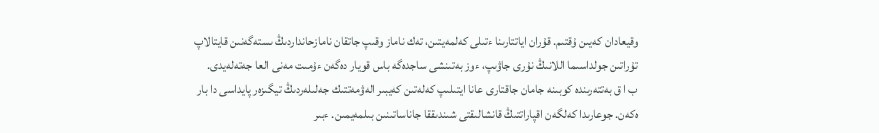وقيعادان كەيىن ۇقتىم. قۇران اياتتارىنا ءتىلى كەلمەيتىن، تەك ناماز وقىپ جاتقان نامازحانداردىڭ ىستەگەنىن قايتالاپ تۇراتىن جولداسىما اللانىڭ نۇرى جاۋىپ، ءوز بەتىنشى ساجدەگە باس قويار دەگەن ءۇمىت مەنى العا جەتەلەيدى.
ب ا ق بەتتەرىندە كوبىنە جامان جاقتارى عانا ايتىلىپ كەلەتىن كەيبىر الەۋمەتتىك جەلىلەردىڭ تيگىزەر پايداسى دا بار ەكەن. جوعارىدا كەلگەن اقپاراتتىڭ قانشالىقتى شىندىققا جاناساتىنىن بىلمەيمىن. ءبىر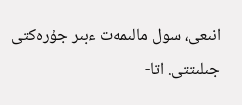انىعى، سول مالىمەت ءبىر جۇرەكتى جىلىتتى. اتا-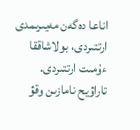اناعا دەگەن مەيىرىمدى ارتتىردى، بولاشاققا ءۇمىت ارتتىردى.
تاراۋيح نامازىن وقۋ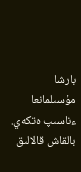بارشا مۇسىلمانعا ءناسىپ ەتكەي.
بالقاش قالالىق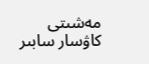مەشىتى
كاۋسار سابىر